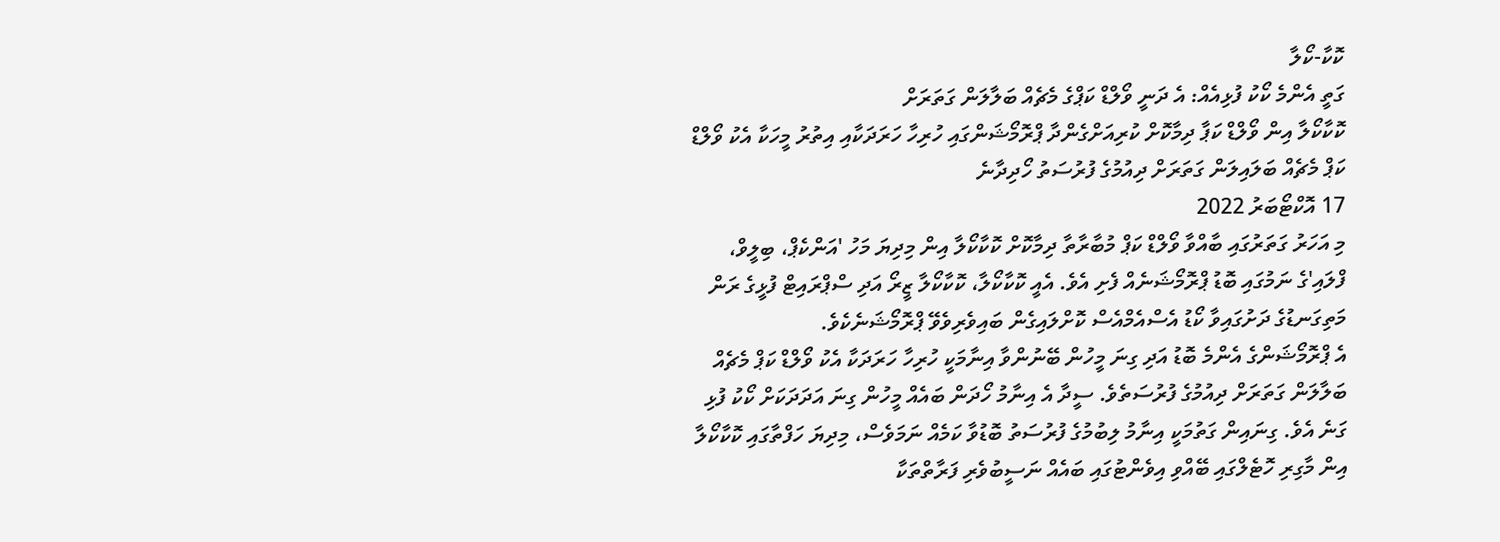ކޮކާ-ކޯލާ
ގަތީ އެންމެ ކޯކު ފުޅިއެއް: އެ ދަނީ ވޯލްޑް ކަޕްގެ މެޗެއް ބަލާލަން ގަތަރަށް
ކޮކާކޯލާ އިން ވޯލްޑް ކަޕާ ދިމާކޮށް ކުރިއަށްގެންދާ ޕްރޮމޯޝަންގައި ހުރިހާ ހަރަދަކާއި އިތުރު މީހަކާ އެކު ވޯލްޑް ކަޕް މެޗެއް ބަލައިލަން ގަތަރަށް ދިއުމުގެ ފުރުސަތު ހޯދިދާނެ
17 އޮކްޓޯބަރު 2022
މި އަހަރު ގަތަރުގައި ބާއްވާ ވޯލްޑް ކަޕް މުބާރާތާ ދިމާކޮށް ކޮކާކޯލާ އިން މިދިޔަ މަހު 'އަންކެޕް، ބިލީވް، ފްލައި'ގެ ނަމުގައި ބޮޑު ޕްރޮމޯޝަނެއް ފެށި އެވެ. އެއީ ކޮކާކޯލާ، ކޮކާކޯލާ ޒީރޯ އަދި ސްޕްރައިޓް ފުޅީގެ ރަން މަތިގަނޑުގެ ދަށުގައިވާ ކޯޑު އެސްއެމްއެސް ކޮށްލައިގެން ބައިވެރިވެވޭ ޕްރޮމޯޝަނެކެވެ.
އެ ޕްރޮމޯޝަންގެ އެންމެ ބޮޑު އަދި ގިނަ މީހުން ބޭނުންވާ އިނާމަކީ ހުރިހާ ހަރަދަކާ އެކު ވޯލްޑް ކަޕް މެޗެއް ބަލާލަން ގަތަރަށް ދިއުމުގެ ފުރުސަތެވެ. ސީދާ އެ އިނާމު ހޯދަން ބައެއް މީހުން ގިނަ އަދަދަކަށް ކޯކު ފުޅި ގަނެ އެވެ. ގިނައިން ގަތުމަކީ އިނާމު ލިބުމުގެ ފުރުސަތު ބޮޑުވާ ކަމެއް ނަމަވެސް، މިދިޔަ ހަފްތާގައި ކޮކާކޯލާ އިން މާގިރި ހޮޓެލްގައި ބޭއްވި އިވެންޓުގައި ބައެއް ނަސީބުވެރި ފަރާތްތަކާ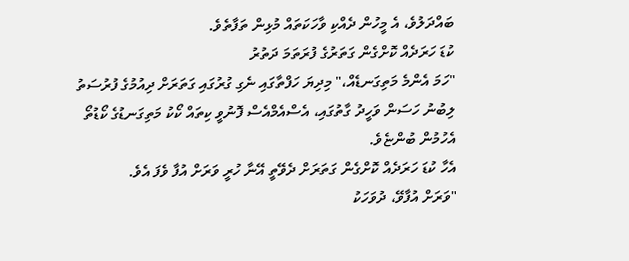ބައްދަލުވެ، އެ މީހުން ދެއްކި ވާހަކަތައް މުޅިން ތަފާތެވެ.
ކުޑަ ހަރަދެއް ކޮށްގެން ގަތަރުގެ ފުރަތަމަ ދަތުރު
"ހަމަ އެންމެ މަތިގަނޑެއް،" މިދިޔަ ހަފްތާގައި ނެގި ގުރުގައި ގަތަރަށް ދިއުމުގެ ފުރުސަތު ލިބުނު ހަސަން ވަހީދު ގާތުގައި، އެސްއެމްއެސް ފޮނުވީ ކިތައް ކޯކު މަތިގަނޑުގެ ކޯޑުތޯ އެހުމުން ބުންޏެވެ.
އެހާ ކުޑަ ހަރަދެއް ކޮށްގެން ގަތަރަށް ދެވޭތީ އޭނާ ހުރީ ވަރަށް އުފާ ވެފަ އެވެ.
"ވަރަށް އުފާވޭ، ދުވަހަކު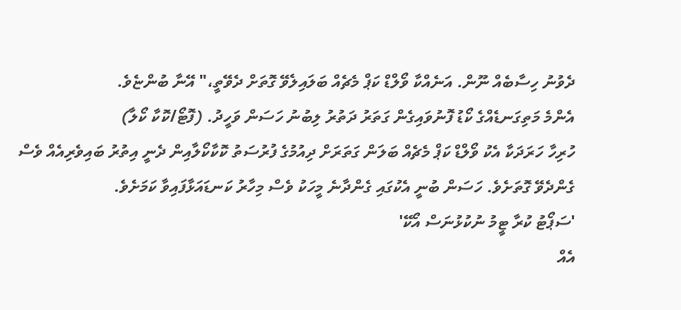ދެވުނު ހިސާބެއް ނޫން. އަނެއްކާ ވޯލްޑް ކަޕް މެޗެއް ބަލައިލެވޭ ގޮތަށް ދެވޭތީ،" އޭނާ ބުންޏެވެ.
އެންމެ މަތިގަނޑެއްގެ ކޯޑު ފޮނުވައިގެން ގަތަރު ދަތުރު ލިބުނު ހަސަން ވަހީދު. (ފޮޓޯ/ކޮކާ ކޯލާ)
ހުރިހާ ހަރަދަކާ އެކު ވޯލްޑް ކަޕް މެޗެއް ބަލަން ގަތަރަށް ދިއުމުގެ ފުރުސަތު ކޮކާކޯލާއިން ދެނީ އިތުރު ބައިވެރިއެއް ވެސް ގެންދެވޭ ގޮތަށެވެ. ހަސަން ބުނީ އެކުގައި ގެންދާނެ މީހަކު ވެސް މިހާރު ކަނޑައަޅާފައިވާ ކަމަށެވެ.
'ސަޕޯޓު ކުރާ ޓީމު ނުކުޅުނަސް އޯކޭ'
އެއް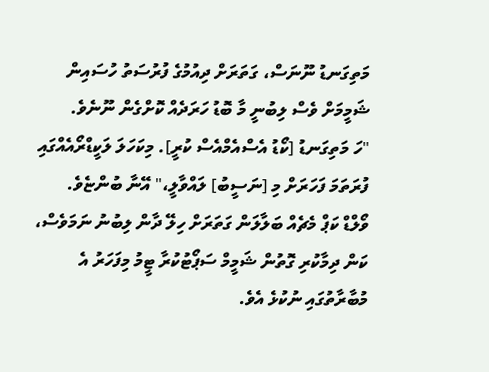މަތިގަނޑު ނޫނަސް، ގަތަރަށް ދިއުމުގެ ފުރުސަތު ހުސައިން ޝަމީމަށް ވެސް ލިބުނީ މާ ބޮޑު ހަރަދެއް ކޮށްގެން ނޫނެވެ.
"ހަ މަތިގަނޑު [ކޯޑު އެސްއެމްއެސް ކުރީ]. މިކަހަލަ ލަކީޑްރޯއެއްގައި ފުރަތަމަ ފަހަރަށް މި [ނަސީބު] ލައްވާލީ،" އޭނާ ބުންޏެވެ.
ވޯލްޑް ކަޕް މެޗެއް ބަލާލަން ގަތަރަށް ހިލޭ ދާން ލިބުނު ނަމަވެސް، ކަން ދިމާކުރި ގޮތުން ޝަމީމް ސަޕޯޓުކުރާ ޓީމު މިފަހަރު އެ މުބާރާތުގައި ނުކުޅެ އެވެ.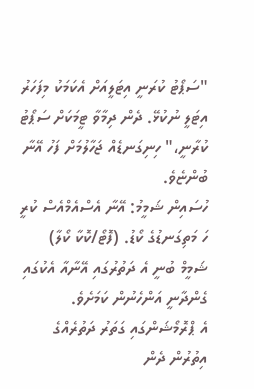"ސަޕޯޓު ކުރަނީ އިޓަލީއަށް އެކަމަކު މިފަހަރު އިޓަލީ ނުކުޅޭ. ދެން ދިމާވާ ޓީމަކަށް ސަޕޯޓު ކުރާނީ،" ހިނިގަނޑެއް ޖަހާލުމަށް ފަހު އޭނާ ބުންޏެވެ.
ހުސައިން ޝަމީމު: އޭނާ އެސްއެމްއެސް ކުރީ ހަ މަތިގަނޑުގެ ކޯޑު. (ފޮޓޯ/ކޮކާ ކޯލާ)
ޝަމީމް ބުނީ އެ ދަތުރުގައި އޭނާއާ އެކުގައި ގެންދާނީ އަންހެނުން ކަމަށެވެ.
އެ ޕްރޮމޯޝަންގައި ގަތަރު ދަތުރެއްގެ އިތުރުން ދެން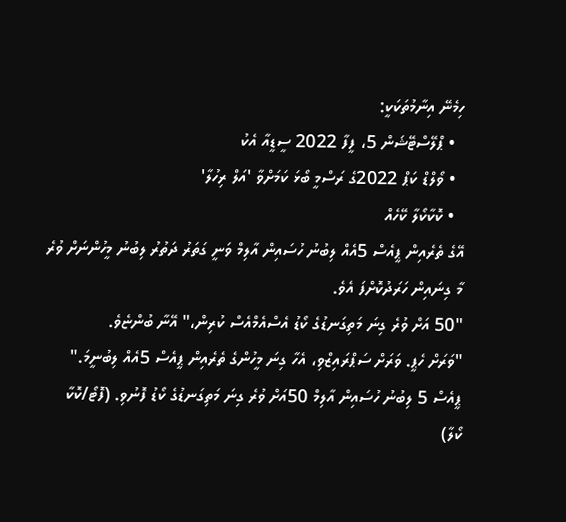ހިމެނޭ އިނާމުތަކަކީ:
  • ޕްލޭސްޓޭޝަން 5، ފީފާ 2022 ސީޑީއާ އެކު
  • ވޯލްޑް ކަޕް 2022ގެ ރަސްމީ ބޯޅަ ކަމަށްވާ 'އަލް ރިހުލާ'
  • ކޮކާކޯލާ ކޭހެއް
އޭގެ ތެރެއިން ޕީއެސް 5އެއް ލިބުނު ހުސައިން އާލިމް ވަނީ ގަތަރު ދަތުރު ލިބުނު މީހުންނަށް ވުރެ މާ ގިނައިން ހަރަދުކޮށްފަ އެވެ.
"50 އަށް ވުރެ ގިނަ މަތިގަނޑުގެ ކޯޑު އެސްއެމްއެސް ކުރިން،" އޭނާ ބުންޏެވެ.
"ވަރަށް ހެޕީ. ވަރަށް ސަޕްރައިޒްވި، އެހާ ގިނަ މީހުންގެ ތެރެއިން ޕީއެސް 5އެއް ލިބުނީމަ."
ޕީއެސް 5 ލިބުނު ހުސައިން އާލިމް 50އަށް ވުރެ ގިނަ މަތިގަނޑުގެ ކޯޑު ފޮނުވި. (ފޮޓޯ/ކޮކާ ކޯލާ)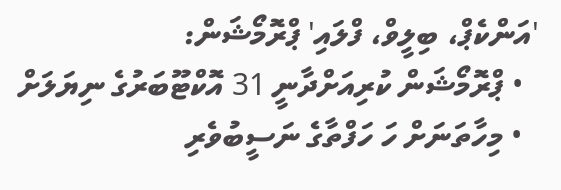'އަންކެޕް، ބިލީވް، ފްލައި' ޕްރޮމޯޝަން:
  • ޕްރޮމޯޝަން ކުރިއަށްދާނީ 31 އޮކްޓޫބަރުގެ ނިޔަލަށް
  • މިހާތަނަށް ހަ ހަފްތާގެ ނަސީބުވެރި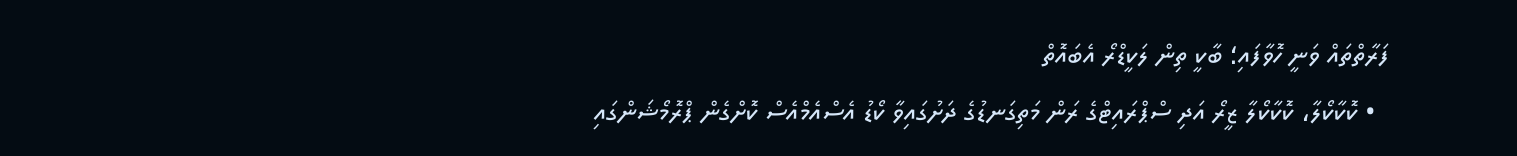ފަރާތްތައް ވަނީ ހޮވާފައި؛ ބާކީ ތިން ލަކީޑްރޯ އެބައޮތް
  • ކޮކާކޯލާ، ކޮކާކޯލާ ޒީރޯ އަދި ސްޕްރައިޓްގެ ރަން މަތިގަނޑުގެ ދަށުގައިވާ ކޯޑު އެސްއެމްއެސް ކޮށްގެން ޕްރޮމޯޝަންގައި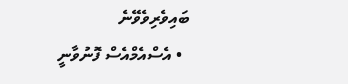ބައިވެރިވެވޭނެ
  • އެސްއެމްއެސް ފޮނުވާނީ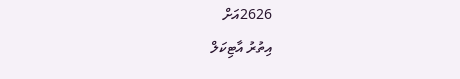2626އަށް
އިތުރު އާޓިކަލް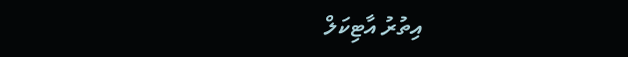އިތުރު އާޓިކަލް